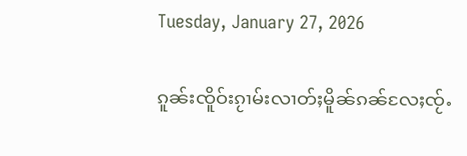Tuesday, January 27, 2026

ၵူၼ်းၸိူဝ်းၵႂၢမ်းလၢတ်ႈမိူၼ်ၵၼ်လႄႈၸႂ်ႉ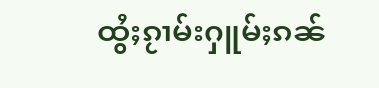ထွႆႈၵႂၢမ်းႁူမ်ႈၵၼ်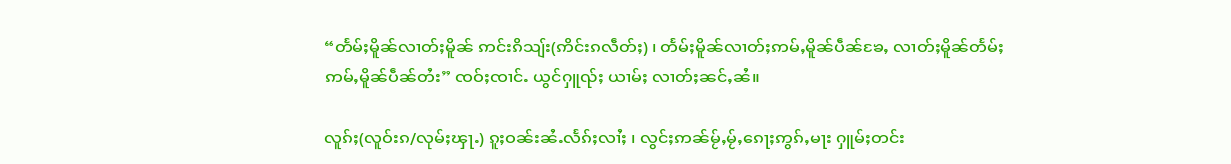“တႅမ်ႈမိူၼ်လၢတ်ႈမိူၼ် ဢင်းၵိသျ်း(ဢိင်းၵလဵတ်ႈ) ၊ တႅမ်ႈမိူၼ်လၢတ်ႈဢမ်ႇမိူၼ်ပဵၼ်ၶႄႇ လၢတ်ႈမိူၼ်တႅမ်ႈဢမ်ႇမိူၼ်ပဵၼ်တႆး” ၸဝ်ႈၸၢင်ႉ ယွင်ႁူၺ်ႈ ယၢမ်ႈ လၢတ်ႈၼင်ႇၼႆ။

လူၵ်ႈ(လူဝ်းၵ/လုမ်ႈၾႃႉ) ၵူႈဝၼ်းၼႆႉလႅၵ်ႈလၢႆႈ ၊ လွင်ႈဢၼ်မႂ်ႇမႂ်ႇၵေႃႈဢွၵ်ႇမႃး ႁူမ်ႈတင်း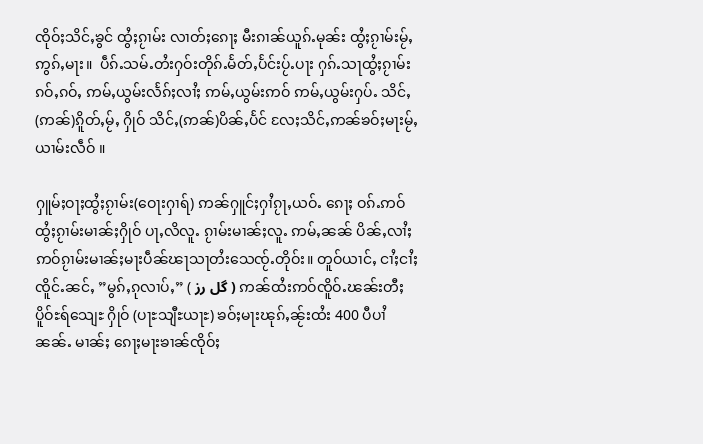ၸိုဝ်ႈသိင်ႇၶွင် ထွႆႈၵႂၢမ်း လၢတ်ႈၵေႃႈ မီးၵၢၼ်ယူၵ်ႉမုၼ်း ထွႆႈၵႂၢမ်းမႂ်ႇဢွၵ်ႇမႃး။  ပဵၵ်ႉသမ်ႉတႆးႁဝ်းတိုၵ်ႉမႅတ်ႇပႅင်းပႂ်ႉပႃး ႁၵ်ႉသႃထွႆႈၵႂၢမ်း ၵဝ်ႇၵဝ်ႇ ဢမ်ႇယွမ်းလႅၵ်ႈလၢႆႈ ဢမ်ႇယွမ်းဢဝ် ဢမ်ႇယွမ်းႁပ်ႉ သိင်ႇ(ဢၼ်)ၵိူတ်ႇမႂ်ႇ ႁိုဝ် သိင်ႇ(ဢၼ်)ပိၼ်ႇပႅင် လႄႈသိင်ႇဢၼ်ၶဝ်ႈမႃးမႂ်ႇ  ယၢမ်းလဵဝ် ။

ႁူမ်ႈဝႃႈထွႆႈၵႂၢမ်း(ဝေႃးႁၢရ်) ဢၼ်ႁူင်ႈႁၢႆၵႂႃႇယဝ်ႉ ၵေႃႈ ဝၵ်ႉဢဝ်ထွႆႈၵႂၢမ်းမၢၼ်ႈႁိုဝ် ပႃႇလိလူႉ ၵႂၢမ်းမၢၼ်ႈလူႉ ဢမ်ႇၼၼ် ပိၼ်ႇလၢႆႈဢဝ်ၵႂၢမ်းမၢၼ်ႈမႃးပဵၼ်ၽႃသႃတႆးသေၸႂ်ႉတိုဝ်း။ တူဝ်ယၢင်ႇ ငၢႆႈငၢႆႈၸိူင်ႉၼင်ႇ ”မွၵ်ႇၵုလၢပ်ႇ” ( گل رز ) ဢၼ်ထႆးဢဝ်ၸိူဝ်ႉၽၼ်းတီႈပိူဝ်ႊရ်သျေႊ ႁိုဝ် (ပႃႊသျီႊယႃႊ) ၶဝ်ႈမႃးၽုၵ်ႇၼႂ်းထႆး 400 ပီပၢႆၼၼ်ႉ မၢၼ်ႈ ၵေႃႈမႃးၶၢၼ်ၸိုဝ်ႈ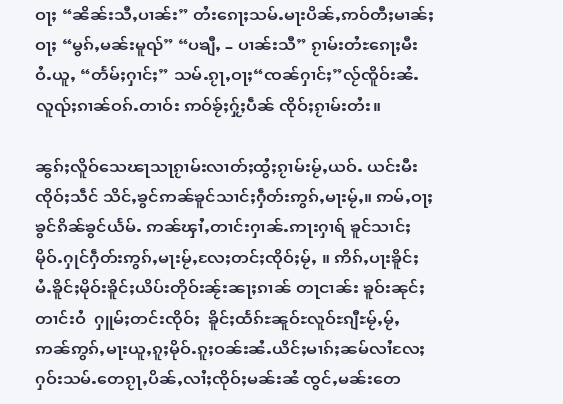ဝႃႈ “ၼိၼ်းသီႇပၢၼ်း” တႆးၵေႃႈသမ်ႉမႃးပိၼ်ႇဢဝ်တီႈမၢၼ်ႈဝႃႈ “မွၵ်ႇမၼ်းမူၺ်” “ပၶျီႇ – ပၢၼ်းသီ” ၵႂၢမ်းတႆႊၵေႃႈမီးဝႆႉယူႇ “တႅမ်ႈႁၢင်ႈ” သမ်ႉၵႂႃႇဝႃႈ“ၸၼ်ႁၢင်ႈ”လႂ်ၸိူဝ်းၼႆႉ လူၺ်ႈၵၢၼ်ဝၵ်ႉတၢဝ်း ဢဝ်ၶႂ်ႈႁႂ်ႈပဵၼ် ၸိုဝ်ႈၵႂၢမ်းတႆး။

ၼွၵ်ႈလိူဝ်သေၽႃသႃၵႂၢမ်းလၢတ်ႈထွႆႈၵႂၢမ်းမႂ်ႇယဝ်ႉ ယင်းမီးၸိုဝ်ႈသဵင် သိင်ႇၶွင်ဢၼ်ၶူင်သၢင်ႈႁဵတ်းဢွၵ်ႇမႃးမႂ်ႇ။ ဢမ်ႇဝႃႈၶွင်ၵိၼ်ၶွင်ယႅမ်ႉ ဢၼ်ၾၢႆႇတၢင်းႁၢၼ်ႉဢႃးႁၢရ် ၶူင်သၢင်ႈမိုဝ်ႉႁုင်ႁဵတ်းဢွၵ်ႇမႃးမႂ်ႇလႄႈတင်ႈၸိုဝ်ႈမႂ်ႇ ။ ဢိၵ်ႇပႃးၶိူင်ႈမႆႉၶိူင်ႈမိုဝ်းၶိူင်ႈယိပ်းတိုဝ်းၼႂ်းၼႃႈၵၢၼ် တႃငၢၼ်း ၶူဝ်းၼုင်ႈတၢင်းဝႆ  ႁူမ်ႈတင်းၸိုဝ်ႈ  ၶိူင်ႈထႅၵ်ႊၼူဝ်ႊလူဝ်ႊၵျီႊမႂ်ႇမႂ်ႇဢၼ်ဢွၵ်ႇမႃးယူႇၵူႈမိုဝ်ႉၵူႈဝၼ်းၼႆႉယိင်ႈမၢၵ်ႈၼမ်လၢႆလႄႈ ႁဝ်းသမ်ႉတေၵႂႃႇပိၼ်ႇလၢႆႈၸိုဝ်ႈမၼ်းၼႆ ၸွင်ႇမၼ်းတေ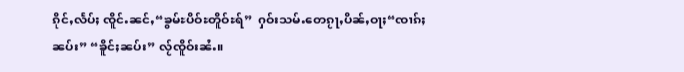ၵိုင်ႇလႅပ်ႈ ၸိူင်ႉၼင်ႇ“ၶွမ်ႊပိဝ်ႊတိူဝ်ႊရ်”  ႁဝ်းသမ်ႉတေၵႂႃႇပိၼ်ႇဝႃႈ“ၸၢၵ်ႈၼပ်း” “ၶိူင်ႈၼပ်း” လႂ်ၸိူဝ်းၼႆႉ။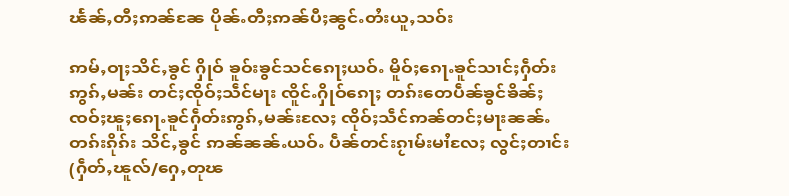ၽႅၼ်ႇတီႈဢၼ်ၼႄ ပိုၼ်ႉတီႈဢၼ်ပီႈၼွင်ႉတႆးယူႇသဝ်း

ဢမ်ႇဝႃႈသိင်ႇၶွင် ႁိုဝ် ၶူဝ်းၶွင်သင်ၵေႃႈယဝ်ႉ မိူဝ်ႈၵေႃႉၶူင်သၢင်ႈႁဵတ်းဢွၵ်ႇမၼ်း တင်ႈၸိုဝ်ႈသဵင်မႃး ၸိူင်ႉႁိုဝ်ၵေႃႈ တၵ်းတေပဵၼ်ၶွင်ၶိၼ်ႈ ၸဝ်ႈၽူႈၵေႃႉၶူင်ႁဵတ်းဢွၵ်ႇမၼ်းလႄႈ ၸိုဝ်ႈသဵင်ဢၼ်တင်ႈမႃးၼၼ်ႉ တၵ်းၵိုၵ်း သိင်ႇၶွင် ဢၼ်ၼၼ်ႉယဝ်ႉ ပဵၼ်တင်းၵႂၢမ်းမၢႆလႄႈ လွင်ႈတၢင်း (ႁဵတ်ႇၽူလ်/ႁေႇတုၽ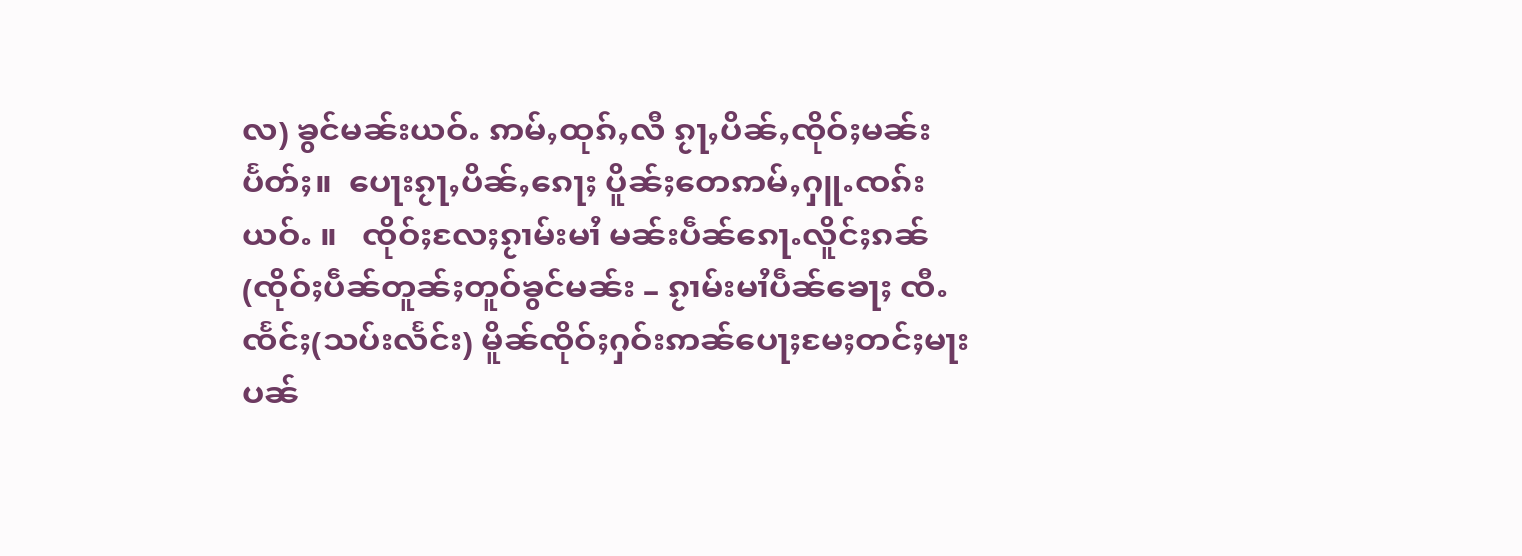လ) ၶွင်မၼ်းယဝ်ႉ ဢမ်ႇထုၵ်ႇလီ ၵႂႃႇပိၼ်ႇၸိုဝ်ႈမၼ်းပႅတ်ႈ။  ပေႃးၵႂႃႇပိၼ်ႇၵေႃႈ ပိူၼ်ႈတေဢမ်ႇႁူႉၸၵ်းယဝ်ႉ ။   ၸိုဝ်ႈလႄႈၵႂၢမ်းမၢႆ မၼ်းပဵၼ်ၵေႃႉလိူင်ႈၵၼ်(ၸိုဝ်ႈပဵၼ်တူၼ်ႈတူဝ်ၶွင်မၼ်း – ၵႂၢမ်းမၢႆပဵၼ်ၶေႃႈ ၸီႉၸႅင်ႈ(သပ်းလႅင်း) မိူၼ်ၸိုဝ်ႈႁဝ်းဢၼ်ပေႃႈမႄႈတင်ႈမႃးပၼ်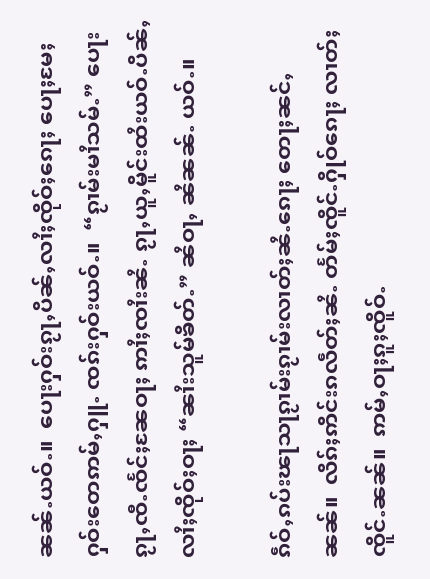ၼၼ်ႉယဝ်ႉ။  ပေႃးႁဝ်းၵႂႃႇပိၼ်ႇလၢႆႈၸိုဝ်ႈၵေႃႈ ပေႃႈမႄႈႁဝ်းတေဢမ်ႇႁူႉ ၸၵ်းႁဝ်းယဝ်ႉ။  “ၵႂၢမ်းမၢႆသမ်ႉ” ပေႃးၵႂႃႇၸီႉၸႅင်ႈၼႄဝႃႈ ဢၢႆႈၸၢႆးၼႆႉ ၵႂႃႇယူႇမိူင်းထႆးယဝ်ႉပိၼ်ႇလၢႆႈၸိုဝ်ႈဝႃႈ “ၼၢႆးသူမ်ၶိတ်ႉ” ၼႆဝႃႇ ၼႆၼၼ်ႉ ယဝ်ႉ။

ၵဵဝ်ႇၵပ်းၽႃသႃၵႂၢမ်းၵႂၢမ်းလၢတ်ႈၼႆႉၵေႃႈ တေႃႈၼင်ႇၼၼ်။  လိၵ်ႈဢိင်းၵလဵတ်ႈၼႆႉ တႅမ်ႈၸိူင်ႉႁိုဝ်ၵေႃႈ လၢတ်ႈ ၸိူင်ႉၼၼ်။  ဢမ်ႇဝႃႈၵူႈၸိူဝ်ႉ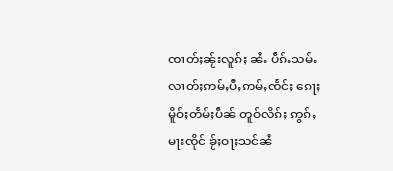ၸၢတ်ႈၼႂ်းလူၵ်ႈ ၼႆႉ ပဵၵ်ႉသမ်ႉလၢတ်ႈဢမ်ႇပီႇဢမ်ႇၸႅင်ႈ ၵေႃႈ မိူဝ်ႈတႅမ်ႈပဵၼ် တူဝ်လိၵ်ႈ ဢွၵ်ႇမႃးၸိုင် ၶႂ်ႈဝႃႈသင်ၼႆ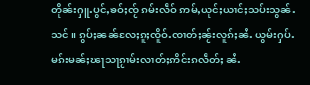တိုၼ်းႁူႉပွင်ႇၶဝ်ႈၸႂ် ၵမ်းလဵဝ် ဢမ်ႇယုင်ႈယၢင်ႈသပ်းသွၼ်ႉသင် ။ ၵွပ်ႈၼၼ်လႄႈၵူႈၸိူဝ်ႉၸၢတ်ႈၼႂ်းလူၵ်ႈၼႆႉ ယွမ်းႁပ်ႉမၵ်းမၼ်ႈၽႃသႃၵႂၢမ်းလၢတ်ႈဢိင်းၵလဵတ်ႈ ၼႆႉ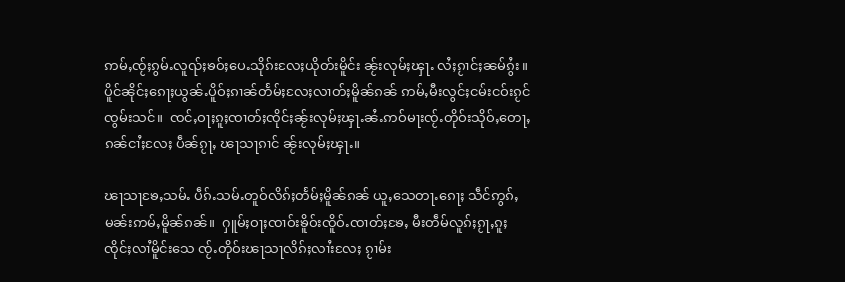ဢမ်ႇၸႂ်ႈၵွမ်ႉလူၺ်ႈၶဝ်ႈပေႉသိုၵ်းလႄႈယိုတ်းမိူင်း ၼႂ်းလုမ်ႈၾႃႉ လႆႈၵႂၢင်ႈၼမ်ၵွႆး။  ပိူင်ၼိုင်ႈၵေႃႈယွၼ်ႉပိူဝ်ႈၵၢၼ်တႅမ်ႈလႄႈလၢတ်ႈမိူၼ်ၵၼ် ဢမ်ႇမီးလွင်ႈငမ်းငဝ်းၵႂင်ၸွမ်းသင်။  ၸင်ႇဝႃႈၵူႈၸၢတ်ႈၸိုင်ႈၼႂ်းလုမ်ႈၾႃႉၼႆႉဢဝ်မႃးၸႂ်ႉတိုဝ်းသိုဝ်ႇတေႃႇၵၼ်ငၢႆႈလႄႈ ပဵၼ်ၵႂႃႇ ၽႃသႃၵၢင် ၼႂ်းလုမ်ႈၾႃႉ။

ၽႃသႃၶႄႇသမ်ႉ ပဵၵ်ႉသမ်ႉတူဝ်လိၵ်ႈတႅမ်ႈမိူၼ်ၵၼ် ယူႇသေတႃႉၵေႃႈ သဵင်ဢွၵ်ႇမၼ်းဢမ်ႇမိူၼ်ၵၼ်။  ႁူမ်ႈဝႃႈၸၢဝ်းၶိူဝ်းၸိူဝ်ႉၸၢတ်ႈၶႄႇ မီးတဵမ်လူၵ်ႈၵႂႃႇၵူႈၸိုင်ႈလၢႆမိူင်းသေ ၸႂ်ႉတိုဝ်းၽႃသႃလိၵ်ႈလၢႆးလႄႈ ၵႂၢမ်း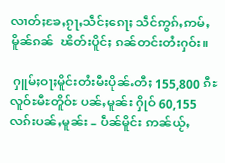လၢတ်ႈၶႄႇၵႂႃႇသဵင်ႈၵေႃႈ သဵင်ဢွၵ်ႇဢမ်ႇမိူၼ်ၵၼ်  ၽိတ်းပိူင်ႈ ၵၼ်တင်းတႆးႁဝ်း။

 ႁူမ်ႈဝႃႈမိူင်းတႆးမီးပိုၼ်ႉတီႈ 155,800 ၵီႊလူဝ်ႊမီႊတိူဝ်ႊ ပၼ်ႇမူၼ်း ႁိုဝ် 60,155  လၵ်းပၼ်ႇမူၼ်း – ပဵၼ်မိူင်း ဢၼ်ယႂ်ႇ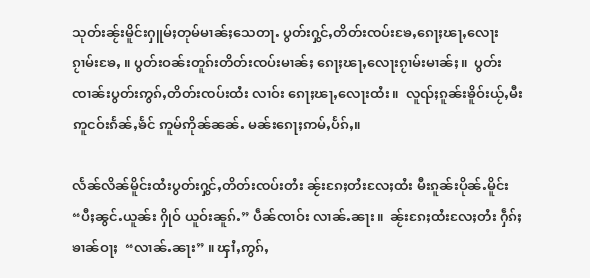သုတ်းၼႂ်းမိူင်းႁူမ်ႈတုမ်မၢၼ်ႈသေတႃႉ ပွတ်းႁွင်ႇတိတ်းၸပ်းၶႄႇၵေႃႈၽႃႇလေႃးၵႂၢမ်းၶႄႇ ။ ပွတ်းဝၼ်းတူၵ်းတိတ်းၸပ်းမၢၼ်ႈ ၵေႃႈၽႃႇလေႃးၵႂၢမ်းမၢၼ်ႈ။  ပွတ်းၸၢၼ်းပွတ်းဢွၵ်ႇတိတ်းၸပ်းထႆး လၢဝ်း ၵေႃႈၽႃႇလေႃးထႆး။  လူၺ်ႈၵူၼ်းၶိူဝ်းယႂ်ႇမီးဢူငဝ်းၵႅၼ်ႇၶႅင် ဢူမ်ဢိုၼ်ၼၼ်ႉ မၼ်းၵေႃႈဢမ်ႇပႅၵ်ႇ။

လႅၼ်လိၼ်မိူင်းထႆးပွတ်းႁွင်ႇတိတ်းၸပ်းတႆး ၼႂ်းၵႄႈတႆးလႄႈထႆး မီးၵူၼ်းပိုၼ်ႉမိူင်း “ပီႈၼွင်ႉယူၼ်း ႁိုဝ် ယူဝ်းၼူၵ်ႉ” ပဵၼ်ၸၢဝ်း လၢၼ်ႉၼႃး။  ၼႂ်းၵႄႈထႆးလႄႈတႆး ႁဵၵ်ႈၶၢၼ်ဝႃႈ  “လၢၼ်ႉၼႃး” ။ ၾၢႆႇဢွၵ်ႇ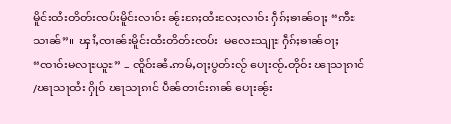မိူင်းထႆးတိတ်းၸပ်းမိူင်းလၢဝ်း ၼႂ်းၵႄႈထႆးလႄႈလၢဝ်း ႁဵၵ်ႈၶၢၼ်ဝႃႈ “ဢီႊသၢၼ်”။  ၾၢႆႇၸၢၼ်းမိူင်းထႆးတိတ်းၸပ်း  မလေႊသျႃႊ ႁဵၵ်ႈၶၢၼ်ဝႃႈ “ၸၢဝ်းမလႃႊယူႊ” – ၸိူဝ်းၼႆႉဢမ်ႇဝႃႈပွတ်းလႂ် ပေႃးၸႂ်ႉတိုဝ်း ၽႃသႃၵၢင် /ၽႃသႃထႆး ႁိုဝ် ၽႃသႃၵၢင် ပဵၼ်တၢင်းၵၢၼ် ပေႃးၼႂ်း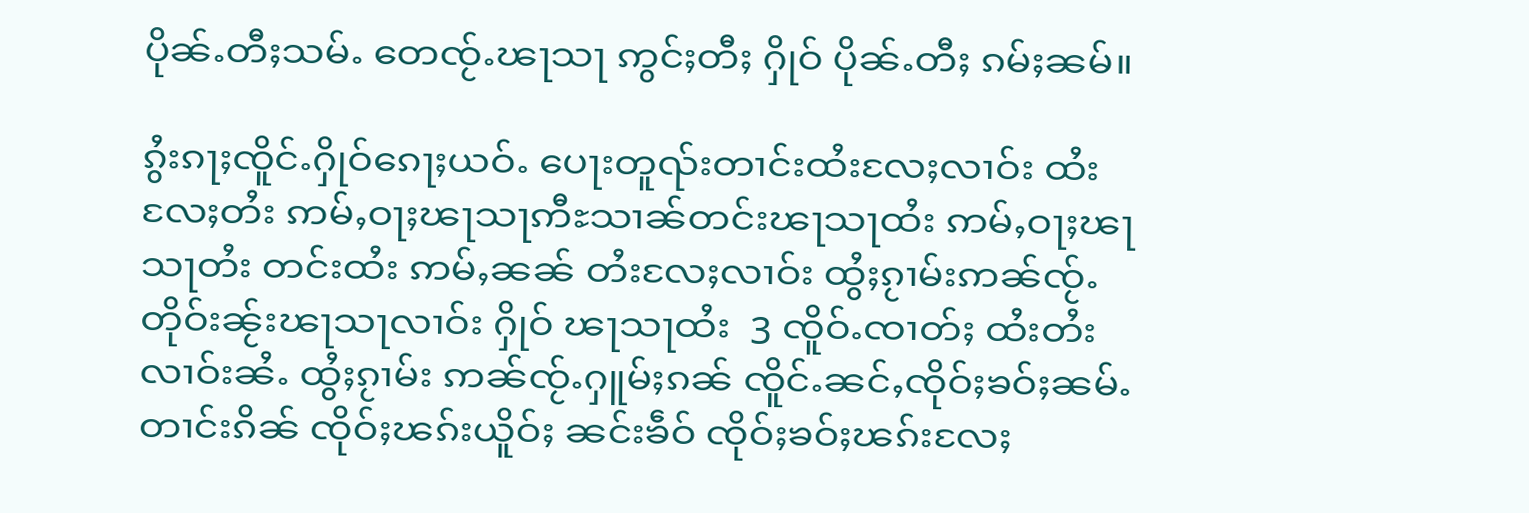ပိုၼ်ႉတီႈသမ်ႉ တေၸႂ်ႉၽႃသႃ ဢွင်ႈတီႈ ႁိုဝ် ပိုၼ်ႉတီႈ ၵမ်ႈၼမ်။

ၵွႆးၵႃႈၸိူင်ႉႁိုဝ်ၵေႃႈယဝ်ႉ ပေႃးတူၺ်းတၢင်းထႆးလႄႈလၢဝ်း ထႆးလႄႈတႆး ဢမ်ႇဝႃႈၽႃသႃဢီႊသၢၼ်တင်းၽႃသႃထႆး ဢမ်ႇဝႃႈၽႃသႃတႆး တင်းထႆး ဢမ်ႇၼၼ် တႆးလႄႈလၢဝ်း ထွႆႈၵႂၢမ်းဢၼ်ၸႂ်ႉတိုဝ်းၼႂ်းၽႃသႃလၢဝ်း ႁိုဝ် ၽႃသႃထႆး  3 ၸိူဝ်ႉၸၢတ်ႈ ထႆးတႆးလၢဝ်းၼႆႉ ထွႆႈၵႂၢမ်း ဢၼ်ၸႂ်ႉႁူမ်ႈၵၼ် ၸိူင်ႉၼင်ႇၸိုဝ်ႈၶဝ်ႈၼမ်ႉတၢင်းၵိၼ် ၸိုဝ်ႈၽၵ်းယိူဝ်ႈ ၼင်းၶဵဝ် ၸိုဝ်ႈၶဝ်ႈၽၵ်းလႄႈ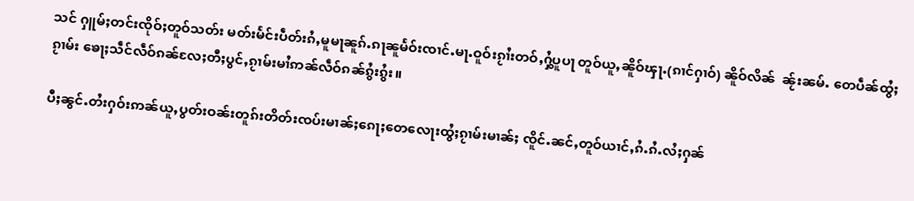သင် ႁူမ်ႈတင်းၸိုဝ်ႈတူဝ်သတ်း မတ်းမႅင်းပဵတ်းၵႆႇမူမႃၼူၵ်ႉၵႃၼူမႅဝ်းၸၢင်ႉမႃႉဝူဝ်းၵႂၢႆးတဝ်ႇႁွႆပူပႃ တူဝ်ယူႇၼိူဝ်ၾႃႉ(ၵၢင်ႁၢဝ်) ၼိူဝ်လိၼ်  ၼႂ်းၼမ်ႉ တေပဵၼ်ထွႆႈၵႂၢမ်း ၶေႃႈသဵင်လဵဝ်ၵၼ်လႄႈတီႈပွင်ႇၵႂၢမ်းမၢႆဢၼ်လဵဝ်ၵၼ်ၵွႆးၵွႆး။

ပီႈၼွင်ႉတႆးႁဝ်းဢၼ်ယူႇပွတ်းဝၼ်းတူၵ်းတိတ်းၸပ်းမၢၼ်ႈၵေႃႈတေလေႃးထွႆႈၵႂၢမ်းမၢၼ်ႈ ၸိူင်ႉၼင်ႇတူဝ်ယၢင်ႇၵႆႉၵႆႉလႆႈႁၼ်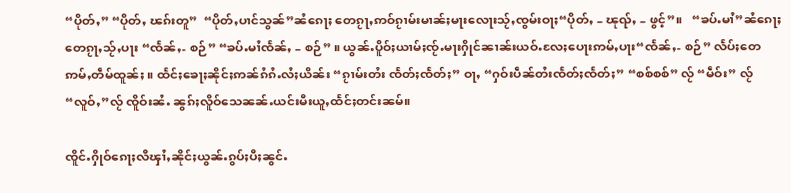“ပိုတ်ႇ” “ပိုတ်ႇ ၽၵ်းတူ”  “ပိုတ်ႇပၢင်သွၼ်”ၼႆၵေႃႈ တေၵႂႃႇဢဝ်ၵႂၢမ်းမၢၼ်ႈမႃးလေႃးသႂ်ႇၸွမ်းဝႃႈ“ပိုတ်ႇ – ၽုၺ်ႇ – ဖွင့်”။   “ၶပ်ႉမၢႆ”ၼႆၵေႃႈတေၵႂႃႇသႂ်ႇပႃး “ၸႅၼ်ႇ- စဉ်” “ၶပ်ႉမၢႆၸႅၼ်ႇ – စဉ်” ။ ယွၼ်ႉပိူဝ်ႈယၢမ်ႈၸႂ်ႉမႃးႁိုင်ၼၢၼ်းယဝ်ႉလႄႈပေႃးဢမ်ႇပႃး“ၸႅၼ်ႇ- စဉ်” လႅပ်ႈတေဢမ်ႇတဵမ်ထူၼ်ႈ ။ ထႅင်ႈၶေႃႈၼိုင်ႈဢၼ်ၵႆၵႆႉလႆႈယိၼ်း “ၵႂၢမ်းတႆး ၸႅတ်ႈၸႅတ်ႈ” ဝႃႇ “ႁဝ်းပဵၼ်တႆးၸႅတ်ႈၸႅတ်ႈ” “စစ်စစ်” လႂ် “မဵဝ်း” လႂ် “လူဝ်ႇ”လႂ် ၸိူဝ်းၼႆႉ ၼွၵ်ႈလိူဝ်သေၼၼ်ႉယင်းမီးယူႇထႅင်ႈတင်းၼမ်။

ၸိူင်ႉႁိုဝ်ၵေႃႈလီၾၢႆႇၼိုင်ႈယွၼ်ႉၵွပ်ႈပီႈၼွင်ႉ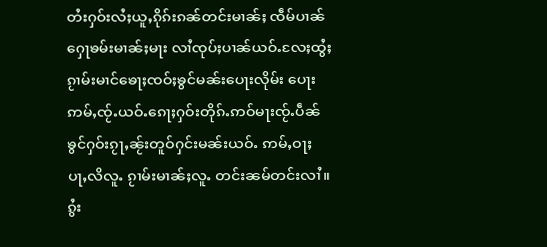တႆးႁဝ်းလႆႈယူႇၵိုၵ်းၵၼ်တင်းမၢၼ်ႈ ၸဵမ်ပၢၼ်ႁေႃၶမ်းမၢၼ်ႈမႃး လၢႆၸုပ်ႈပၢၼ်ယဝ်ႉလႄႈထွႆႈ ၵႂၢမ်းမၢင်ၶေႃႈၸဝ်ႈၶွင်မၼ်းပေႃးလိုမ်း ပေႃးဢမ်ႇၸႂ်ႉယဝ်ႉၵေႃႈႁဝ်းတိုၵ်ႉဢဝ်မႃးၸႂ်ႉပဵၼ်ၶွင်ႁဝ်းၵႂႃႇၼႂ်းတူဝ်ႁင်းမၼ်းယဝ်ႉ ဢမ်ႇဝႃႈ ပႃႇလိလူႉ ၵႂၢမ်းမၢၼ်ႈလူႉ တင်းၼမ်တင်းလၢႆ။ ၵွႆး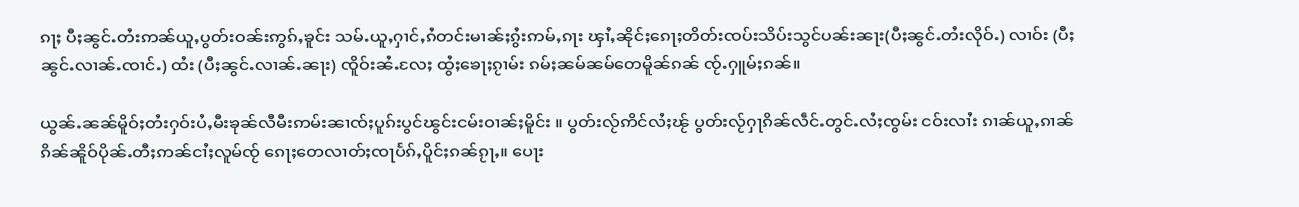ၵႃႈ ပီႈၼွင်ႉတႆးဢၼ်ယူႇပွတ်းဝၼ်းဢွၵ်ႇၶူင်း သမ်ႉယူႇႁၢင်ႇၵႆတင်းမၢၼ်ႈၵွႆးဢမ်ႇၵႃး ၾၢႆႇၼိုင်ႈၵေႃႈတိတ်းၸပ်းသိပ်းသွင်ပၼ်းၼႃး(ပီႈၼွင်ႉတႆးလိုဝ်ႉ) လၢဝ်း (ပီႈၼွင်ႉလၢၼ်ႉၸၢင်ႉ) ထႆး (ပီႈၼွင်ႉလၢၼ်ႉၼႃး) ၸိူဝ်းၼႆႉလႄႈ ထွႆႈၶေႃႈၵႂၢမ်း ၵမ်ႈၼမ်ၼမ်တေမိူၼ်ၵၼ် ၸႂ်ႉႁူမ်ႈၵၼ်။

ယွၼ်ႉၼၼ်မိူဝ်ႈတႆးႁဝ်းပႆႇမီးၶုၼ်လီမီးဢမ်းၼၢၸ်ႈပူၵ်းပွင်ၽွင်းငမ်းဝၢၼ်ႈမိူင်း ။ ပွတ်းလႂ်ဢိင်လႆႈၽႂ် ပွတ်းလႂ်ႁႃၵိၼ်လဵင်ႉတွင်ႉလႆႈၸွမ်း ငဝ်းလၢႆး ၵၢၼ်ယူႇၵၢၼ်ၵိၼ်ၼိူဝ်ပိုၼ်ႉတီႈဢၼ်ငၢႆႈလူမ်ၸႂ် ၵေႃႈတေလၢတ်ႈၸႃပႅၵ်ႇပိူင်ႈၵၼ်ၵႂႃႇ။ ပေႃး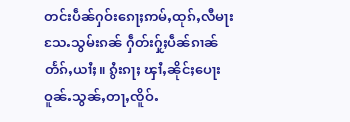တင်းပဵၼ်ႁဝ်းၵေႃႈဢမ်ႇထုၵ်ႇလီမႃးသႄႉသွမ်းၵၼ် ႁဵတ်းႁႂ်ႈပဵၼ်ၵၢၼ်တႅၵ်ႇယၢႆႈ။ ၵွႆးၵႃႈ ၾၢႆႇၼိုင်ႈပေႃးဝူၼ်ႉသွၼ်ႇတႃႇၸိူဝ်ႉ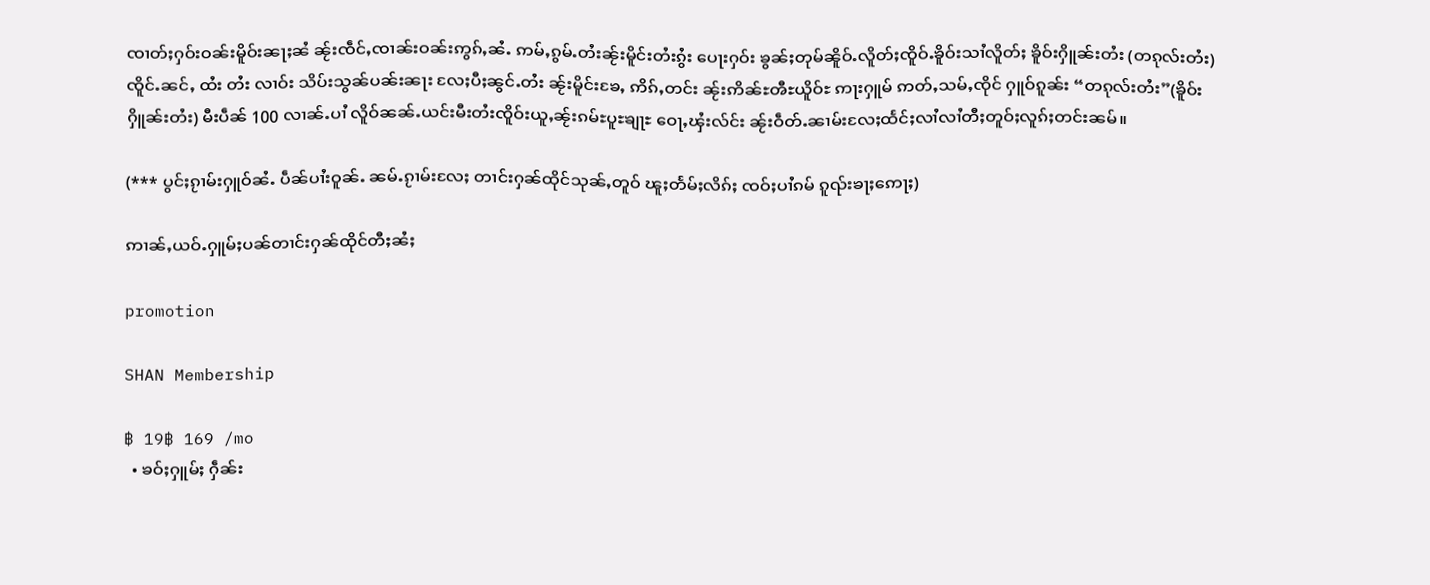ၸၢတ်ႈႁဝ်းဝၼ်းမိူဝ်းၼႃႈၼႆ ၼႂ်းၸဵင်ႇၸၢၼ်းဝၼ်းဢွၵ်ႇၼႆႉ ဢမ်ႇၵွမ်ႉတႆးၼႂ်းမိူင်းတႆးၵွႆး ပေႃးႁဝ်း ၶွၼ်ႈတုမ်ၼိူဝ်ႉလိူတ်ႈၸိူဝ်ႉၶိူဝ်းသၢႆလိူတ်ႈ ၶိူဝ်းႁိူၼ်းတႆး (တၵုလ်းတႆး) ၸိူင်ႉၼင်ႇ ထႆး တႆး လၢဝ်း သိပ်းသွၼ်ပၼ်းၼႃး လႄႈပီႈၼွင်ႉတႆး ၼႂ်းမိူင်းၶႄႇ ဢိၵ်ႇတင်း ၼႂ်းဢိၼ်ႊၻီႊယိူဝ်ႊ ဢႃးႁူမ် ဢတ်ႇသမ်ႇၸိုင် ႁူဝ်ၵူၼ်း “တၵုလ်းတႆး”(ၶိူဝ်းႁိူၼ်းတႆး) မီးပဵၼ် 100 လၢၼ်ႉပၢႆ လိူဝ်ၼၼ်ႉယင်းမီးတႆးၸိူဝ်းယူႇၼႂ်းၵမ်ႊပူႊၶျႃႊ ဝေႃႇၾႆးလ်င်း ၼႂ်းဝဵတ်ႉၼၢမ်းလႄႈထႅင်ႈလၢႆလၢႆတီႈတူဝ်ႈလူၵ်ႈတင်းၼမ်။

(*** ပွင်ႈၵႂၢမ်းႁူဝ်ၼႆႉ ပဵၼ်ပၢႆးဝူၼ်ႉ ၼမ်ႉၵႂၢမ်းလႄႈ တၢင်းႁၼ်ထိုင်သုၼ်ႇတူဝ် ၽူႈတႅမ်ႈလိၵ်ႈ ၸဝ်ႈပၢႆၵမ် ၵူၺ်းၶႃႈဢေႃႈ)

ဢၢၼ်ႇယဝ်ႉႁူမ်ႈပၼ်တၢင်းႁၼ်ထိုင်တီႈၼႆႈ

promotion

SHAN Membership

฿ 19฿ 169 /mo
  • ၶဝ်ႈႁူမ်ႈ ႁဵၼ်း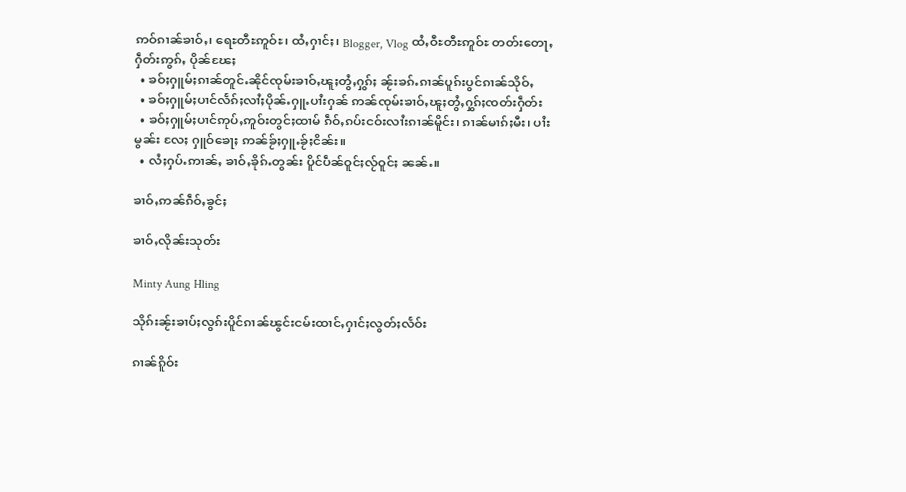ဢဝ်ၵၢၼ်ၶၢဝ်ႇ၊ ရေႊတီႊဢူဝ်ႊ၊ ထႆႇႁၢင်ႈ၊ Blogger, Vlog ထႆႇဝီႊတီႊဢူဝ်ႊ တတ်းတေႃႇ ႁဵတ်းဢွၵ်ႇ ပိုၼ်ၽႄႈ
  • ၶဝ်ႈႁူမ်ႈၵၢၼ်တူင်ႉၼိုင်ၸုမ်းၶၢဝ်ႇၽူႈတွႆႇႁွၵ်ႈ ၼႂ်းၶၵ်ႉၵၢၼ်ပူၵ်းပွင်ၵၢၼ်သိုဝ်ႇ
  • ၶဝ်ႈႁူမ်ႈပၢင်လႅၵ်ႈလၢႆႈပိုၼ်ႉႁူႉပၢႆးႁၼ် ဢၼ်ၸုမ်းၶၢဝ်ႇၽူႈတွႆႇႁွၵ်ႈၸတ်းႁဵတ်း
  • ၶဝ်ႈႁူမ်ႈပၢင်ဢုပ်ႇဢူဝ်းတွင်ႈထၢမ် ၵဵဝ်ႇၵပ်းငဝ်းလၢႆးၵၢၼ်မိူင်း၊ ၵၢၼ်မၢၵ်ႈမီး၊ ပၢႆးမွၼ်း လႄႈ ႁူဝ်ၶေႃႈ ဢၼ်ၶႂ်ႈႁူႉၶႂ်ႈငိၼ်း။
  • လႆႈႁပ်ႉဢၢၼ်ႇ ၶၢဝ်ႇၶိုၵ်ႉတွၼ်း ပိူင်ပဵၼ်ဝူင်ႈလႂ်ဝူင်ႈ ၼၼ်ႉ။

ၶၢဝ်ႇဢၼ်ၵဵဝ်ႇၶွင်ႈ

ၶၢဝ်ႇလိုၼ်းသုတ်း

Minty Aung Hling

သိုၵ်းၼႂ်းၶၢပ်ႈလွၵ်းပိူင်ၵၢၼ်ၽွင်းငမ်းထၢင်ႇႁၢင်ႈလွတ်ႈလႅဝ်း

ၵၢၼ်ၵိူဝ်း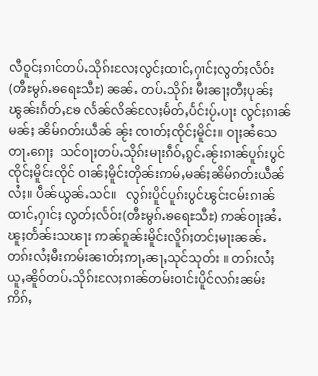လီဝူင်ႈၵၢင်တပ်ႉသိုၵ်းလႄႈလွင်ႈထၢင်ႇႁၢင်ႈလွတ်ႈလႅဝ်း(ၻီႊမွၵ်ႉၶရေႊသီႊ) ၼၼ်ႉ တပ်ႉသိုၵ်း မီးၼႃႈတီႈပုၼ်ႈၽွၼ်းၵႅတ်ႇၶႄ လႅၼ်လိၼ်လႄႈမႅတ်ႇပႅင်းပႂ်ႉပႃး လွင်ႈၵၢၼ်မၼ်ႈ ၼိမ်ၵတ်းယဵၼ် ၼႂ်း ၸၢတ်ႈၸိုင်ႈမိူင်း။ ဝႃႈၼႆသေတႃႉၵေႃႈ  သင်ဝႃႈတပ်ႉသိုၵ်းမႃးၵဵဝ်ႇၵွင်ႉၼႂ်းၵၢၼ်ပူၵ်းပွင်ၸိုင်ႈမိူင်းၸိုင် ဝၢၼ်ႈမိူင်းတိုၼ်းဢမ်ႇမၼ်ႈၼိမ်ၵတ်းယဵၼ်လႆႈ။ ပဵၼ်ယွၼ်ႉသင်။   လွၵ်းပိူင်ပူၵ်းပွင်ၽွင်းငမ်းၵၢၼ်ထၢင်ႇႁၢင်ႈ လွတ်ႈလႅဝ်း(ၻီႊမွၵ်ႉၶရေႊသီႊ) ဢၼ်ဝႃႈၼႆႉ    ၽူႈတႅၼ်းသၽႃး ဢၼ်ၵူၼ်းမိူင်းလိူၵ်ႈတင်ႈမႃးၼၼ်ႉ တၵ်းလႆႈမီးဢမ်းၼၢတ်ႈဢႃႇၼႃႇသုင်သုတ်း ။ တၵ်းလႆႈယူႇၼိူဝ်တပ်ႉသိုၵ်းလႄႈၵၢၼ်တမ်းဝၢင်းပိူင်လၵ်းၼမ်း  ဢိၵ်ႇ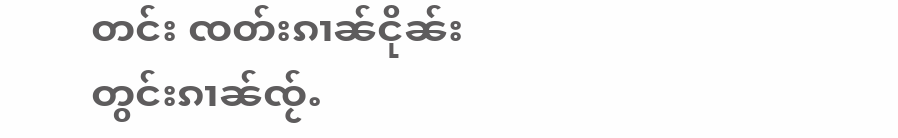တင်း ၸတ်းၵၢၼ်ငိုၼ်းတွင်းၵၢၼ်ၸႂ်ႉ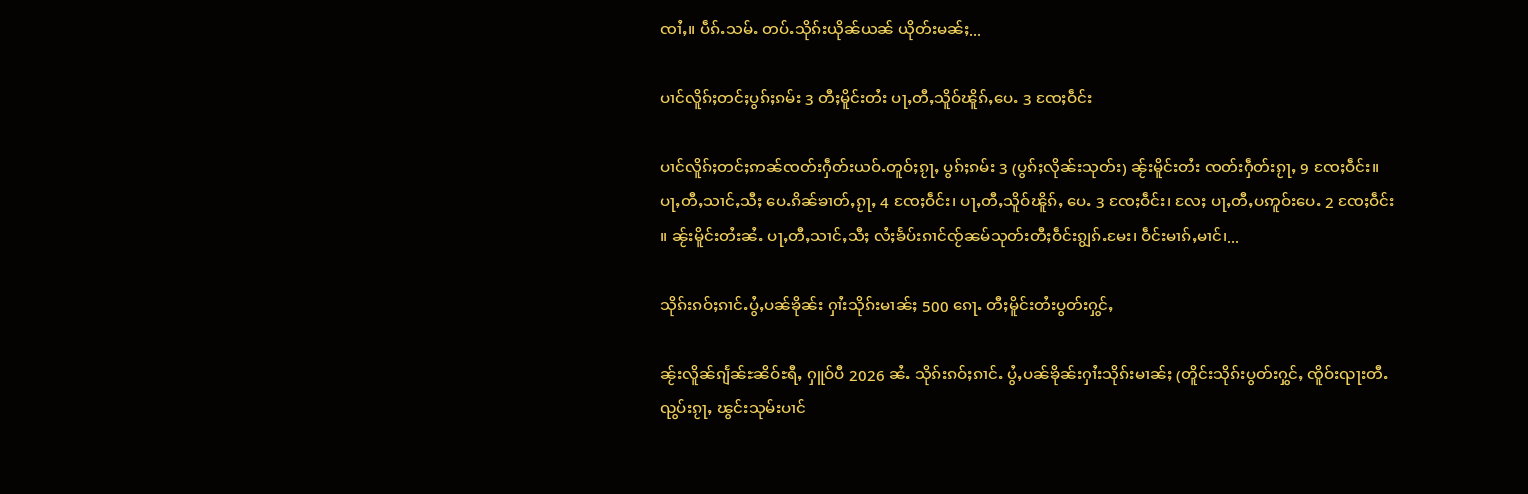ၸၢႆႇ။ ပဵၵ်ႉသမ်ႉ တပ်ႉသိုၵ်းယိုၼ်ယၼ် ယိုတ်းမၼ်ႈ...

ပၢင်လိူၵ်ႈတင်ႈပွၵ်ႈၵမ်း 3 တီႈမိူင်းတႆး ပႃႇတီႇသိူဝ်ၽိူၵ်ႇပေႉ 3 ၸႄႈဝဵင်း

ပၢင်လိူၵ်ႈတင်ႈဢၼ်ၸတ်းႁဵတ်းယဝ်ႉတူဝ်ႈၵႂႃႇ ပွၵ်ႈၵမ်း 3 (ပွၵ်ႈလိုၼ်းသုတ်း) ၼႂ်းမိူင်းတႆး ၸတ်းႁဵတ်းၵႂႃႇ 9 ၸႄႈဝဵင်း။ ပႃႇတီႇသၢင်ႇသီႈ ပေႉၵိၼ်ၶၢတ်ႇၵႂႃႇ 4 ၸႄႈဝဵင်း၊ ပႃႇတီႇသိူဝ်ၽိူၵ်ႇ ပေႉ 3 ၸႄႈဝဵင်း၊ လႄႈ ပႃႇတီႇပဢူဝ်းပေႉ 2 ၸႄႈဝဵင်း ။ ၼႂ်းမိူင်းတႆးၼႆႉ ပႃႇတီႇသၢင်ႇသီႈ လႆႈၶႅပ်းၵၢင်ၸႂ်ၼမ်သုတ်းတီႈဝဵင်းၵျွၵ်ႉမႄး၊ ဝဵင်းမၢၵ်ႇမၢင်၊...

သိုၵ်းၵဝ်ႈၵၢင်ႉပွႆႇပၼ်ၶိုၼ်း ႁၢႆးသိုၵ်းမၢၼ်ႈ 500 ၵေႃႉ တီႈမိူင်းတႆးပွတ်းႁွင်ႇ

ၼႂ်းလိူၼ်ၵျႅၼ်ႊၼိဝ်ႊရီႇ ႁူဝ်ပီ 2026 ၼႆႉ သိုၵ်းၵဝ်ႈၵၢင်ႉ ပွႆႇပၼ်ၶိုၼ်းႁၢႆးသိုၵ်းမၢၼ်ႈ (တိူင်းသိုၵ်းပွတ်းႁွင်ႇ ၸိူဝ်းၺႃးတီႉၺွပ်းၵႂႃႇ ၽွင်းသုမ်းပၢင်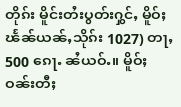တိုၵ်း မိူင်းတႆးပွတ်းႁွင်ႇ မိူဝ်ႈၽႅၼ်ယၼ်ႇသိုၵ်း 1027) တႃႇ 500 ၵေႃႉ ၼႆယဝ်ႉ။ မိူဝ်ႈဝၼ်းတီႈ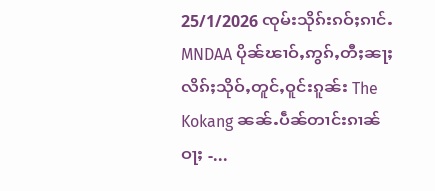25/1/2026 ၸုမ်းသိုၵ်းၵဝ်ႈၵၢင်ႉ MNDAA ပိုၼ်ၽၢဝ်ႇဢွၵ်ႇတီႈၼႃႈလိၵ်ႈသိုဝ်ႇတူင်ႇဝူင်းၵူၼ်း The Kokang ၼၼ်ႉပဵၼ်တၢင်းၵၢၼ်ဝႃႈ -...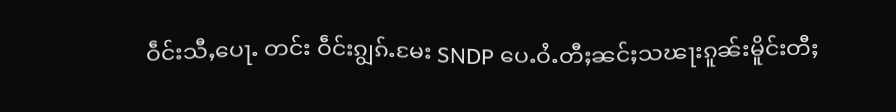ဝဵင်းသီႇပေႃႉ တင်း ဝဵင်းၵျွၵ်ႉမႄး SNDP ပေႉဝႆႉတီႈၼင်ႈသၽႃးၵူၼ်းမိူင်းတီႈ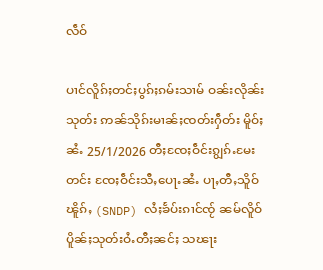လဵဝ်

ပၢင်လိူၵ်ႈတင်ႈပွၵ်ႈၵမ်းသၢမ် ဝၼ်းလိုၼ်းသုတ်း ဢၼ်သိုၵ်းမၢၼ်ႈၸတ်းႁဵတ်း မိူဝ်ႈၼႆႉ 25/1/2026 တီႈၸႄႈဝဵင်းၵျွၵ်ႉမႄး တင်း ၸႄႈဝဵင်းသီႇပေႃႉၼႆႉ ပႃႇတီႇသိူဝ်ၽိူၵ်ႇ (SNDP) လႆႈၶႅပ်းၵၢင်ၸႂ် ၼမ်လိူဝ်ပိူၼ်ႈသုတ်းဝႆႉတီႈၼင်ႈ သၽႃး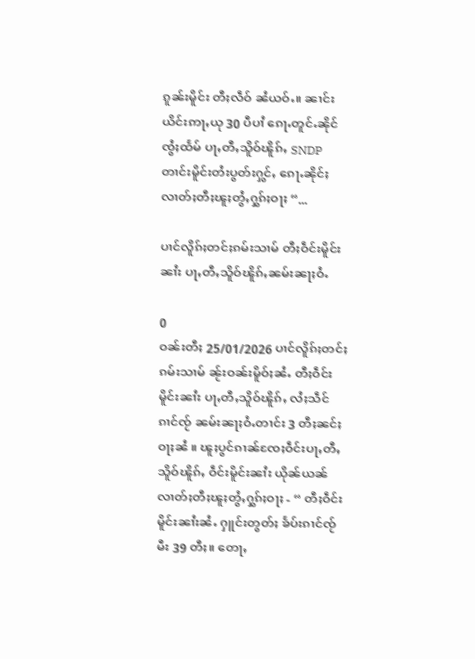ၵူၼ်းမိူင်း တီႈလဵဝ် ၼႆယဝ်ႉ။ ၼၢင်းယိင်းဢႃႇယု 30 ပီပၢႆ ၵေႃႉတူင်ႉၼိုင်ၸွႆႈထႅမ် ပႃႇတီႇသိူဝ်ၽိူၵ်ႇ SNDP တၢင်းမိူင်းတႆးပွတ်းႁွင်ႇ ၵေႃႉၼိုင်ႈ လၢတ်ႈတီႈၽူႈတွႆႇႁွၵ်ႈဝႃႈ “...

ပၢင်လိူၵ်ႈတင်ႈၵမ်းသၢမ် တီႈဝဵင်းမိူင်းၼၢႆး ပႃႇတီႇသိူဝ်ၽိူၵ်ႇၼမ်းၼႃႈဝႆႉ

0
ဝၼ်းတီႈ 25/01/2026 ပၢင်လိူၵ်ႈတင်ႈၵမ်းသၢမ် ၼႂ်းဝၼ်းမိူဝ်ႈၼႆႉ တီႈဝဵင်းမိူင်းၼၢႆး ပႃႇတီႇသိူဝ်ၽိူၵ်ႇ လႆႈသဵင်ၵၢင်ၸႂ် ၼမ်းၼႃႈဝႆႉတၢင်း 3 တီႈၼင်ႈ ဝႃႈၼႆ ။ ၽူႈပွင်ၵၢၼ်ၸႄႈဝဵင်းပႃႇတီႇသိူဝ်ၽိူၵ်ႇ ဝဵင်းမိူင်းၼၢႆး ယိုၼ်ယၼ်လၢတ်ႈတီႈၽူႈတွႆႇႁွၵ်ႈဝႃႈ - “ တီႈဝဵင်းမိူင်းၼၢႆးၼႆႉ ႁူင်းတွတ်ႈ ၶႅပ်းၵၢင်ၸႂ်မီး 39 တီႈ။ တေႃႇ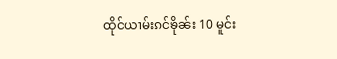ထိုင်ယၢမ်းၵင်ၶိုၼ်း 10 မူင်း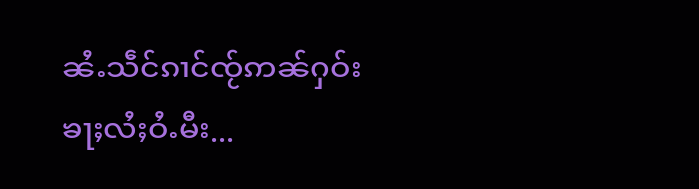ၼႆႉသဵင်ၵၢင်ၸႂ်ဢၼ်ႁဝ်းၶႃႈလႆႈဝႆႉမီး...